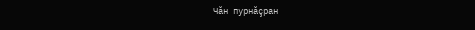Чăн пурнăçран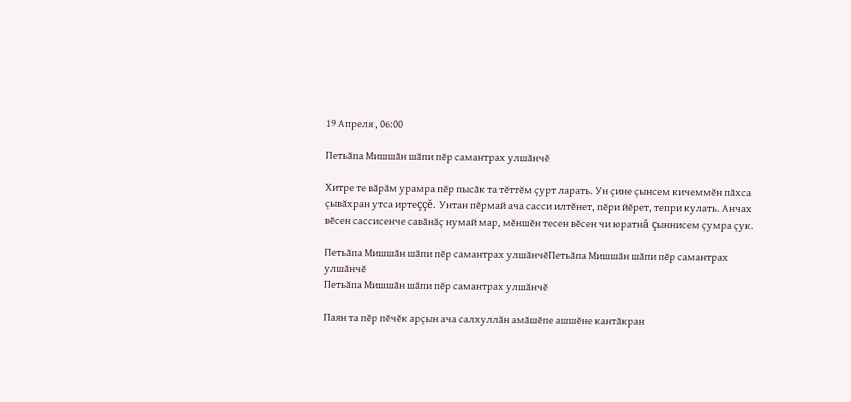19 Апреля , 06:00

Петьăпа Мишшăн шăпи пĕр самантрах улшăнчĕ

Хитре те вăрăм урамра пĕр пысăк та тĕттĕм çурт ларать. Ун çине çынсем кичеммĕн пăхса çывăхран утса иртеççĕ. Унтан пĕрмай ача сасси илтĕнет, пĕри йĕрет, тепри кулать. Анчах вĕсен сассисенче савăнăç нумай мар, мĕншĕн тесен вĕсен чи юратнă çыннисем çумра çук.

Петьăпа Мишшăн шăпи пĕр самантрах улшăнчĕПетьăпа Мишшăн шăпи пĕр самантрах улшăнчĕ
Петьăпа Мишшăн шăпи пĕр самантрах улшăнчĕ

Паян та пĕр пĕчĕк арçын ача салхуллăн амăшĕпе ашшĕне кантăкран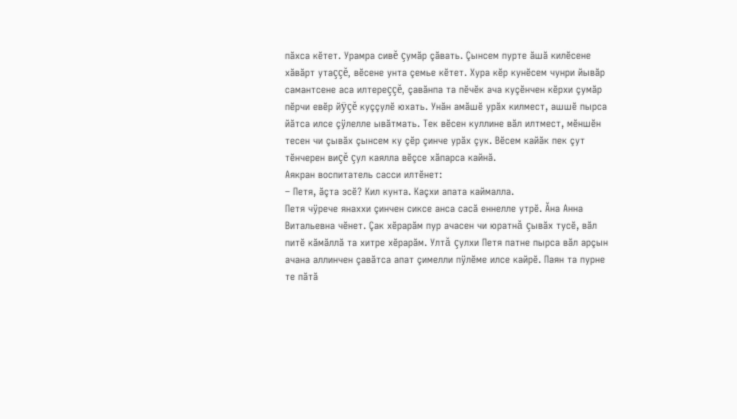пăхса кĕтет. Урамра сивĕ çумăр çăвать. Çынсем пурте ăшă килĕсене хăвăрт утаççĕ, вĕсене унта çемье кĕтет. Хура кĕр кунĕсем чунри йывăр самантсене аса илтереççĕ, çавăнпа та пĕчĕк ача куçĕнчен кĕрхи çумăр пĕрчи евĕр йÿçĕ куççулĕ юхать. Унăн амăшĕ урăх килмест, ашшĕ пырса йăтса илсе çÿлелле ывăтмать. Тек вĕсен куллине вăл илтмест, мĕншĕн тесен чи çывăх çынсем ку çĕр çинче урăх çук. Вĕсем кайăк пек çут тĕнчерен виçĕ çул каялла вĕçсе хăпарса кайнă.
Аякран воспитатель сасси илтĕнет:
– Петя, ăçта эсĕ? Кил кунта. Каçхи апата каймалла.
Петя чÿрече янаххи çинчен сиксе анса сасă еннелле утрĕ. Ăна Анна Витальевна чĕнет. Çак хĕрарăм пур ачасен чи юратнă çывăх тусĕ, вăл питĕ кăмăллă та хитре хĕрарăм. Ултă çулхи Петя патне пырса вăл арçын ачана аллинчен çавăтса апат çимелли пÿлĕме илсе кайрĕ. Паян та пурне те пăтă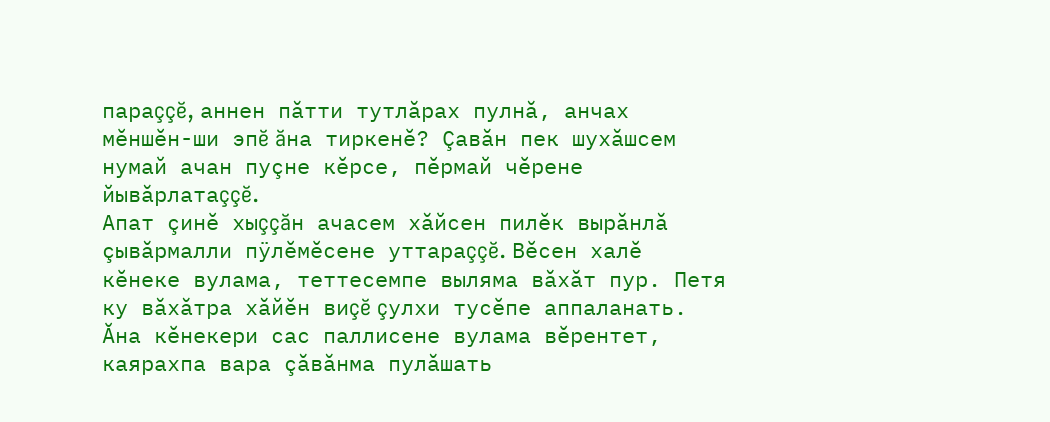параççĕ, аннен пăтти тутлăрах пулнă, анчах мĕншĕн-ши эпĕ ăна тиркенĕ? Çавăн пек шухăшсем нумай ачан пуçне кĕрсе, пĕрмай чĕрене йывăрлатаççĕ.
Апат çинĕ хыççăн ачасем хăйсен пилĕк вырăнлă çывăрмалли пÿлĕмĕсене уттараççĕ. Вĕсен халĕ кĕнеке вулама, теттесемпе выляма вăхăт пур. Петя ку вăхăтра хăйĕн виçĕ çулхи тусĕпе аппаланать. Ăна кĕнекери сас паллисене вулама вĕрентет, каярахпа вара çăвăнма пулăшать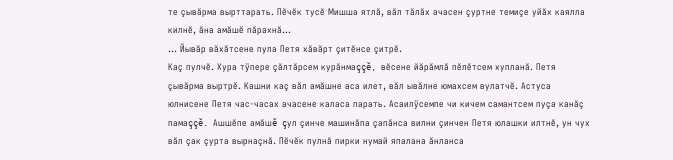те çывăрма вырттарать. Пĕчĕк тусĕ Мишша ятлă, вăл тăлăх ачасен çуртне темиçе уйăх каялла килнĕ, ăна амăшĕ пăрахнă…
… Йывăр вăхăтсене пула Петя хăвăрт çитĕнсе çитрĕ.
Каç пулчĕ. Хура тÿпере çăлтăрсем курăнмаççĕ, вĕсене йăрăмлă пĕлĕтсем хупланă. Петя çывăрма выртрĕ. Кашни каç вăл амăшне аса илет, вăл ывăлне юмахсем вулатчĕ. Астуса юлнисене Петя час-часах ачасене каласа парать. Асаилÿсемпе чи кичем самантсем пуçа канăç памаççĕ. Ашшĕпе амăшĕ çул çинче машинăпа çапăнса вилни çинчен Петя юлашки илтнĕ, ун чух вăл çак çурта вырнаçнă. Пĕчĕк пулнă пирки нумай япалана ăнланса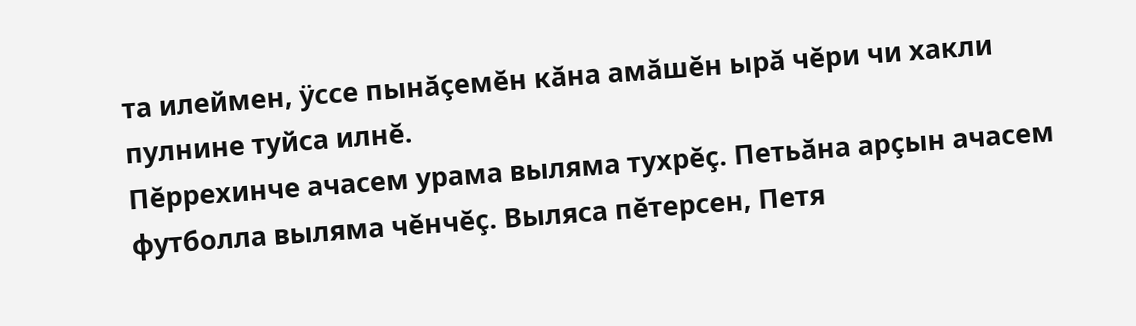та илеймен, ÿссе пынăçемĕн кăна амăшĕн ырă чĕри чи хакли пулнине туйса илнĕ.
Пĕррехинче ачасем урама выляма тухрĕç. Петьăна арçын ачасем футболла выляма чĕнчĕç. Выляса пĕтерсен, Петя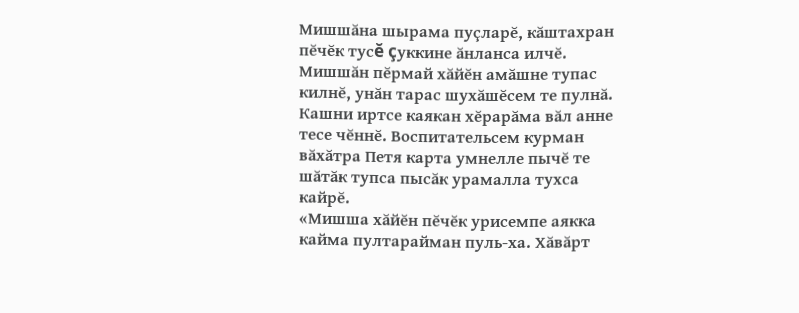Мишшăна шырама пуçларĕ, кăштахран пĕчĕк тусĕ çуккине ăнланса илчĕ. Мишшăн пĕрмай хăйĕн амăшне тупас килнĕ, унăн тарас шухăшĕсем те пулнă. Кашни иртсе каякан хĕрарăма вăл анне тесе чĕннĕ. Воспитательсем курман вăхăтра Петя карта умнелле пычĕ те шăтăк тупса пысăк урамалла тухса кайрĕ.
«Мишша хăйĕн пĕчĕк урисемпе аякка кайма пултарайман пуль-ха. Хăвăрт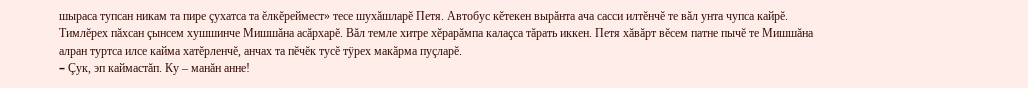шыраса тупсан никам та пире çухатса та ĕлкĕреймест» тесе шухăшларĕ Петя. Автобус кĕтекен вырăнта ача сасси илтĕнчĕ те вăл унта чупса кайрĕ. Тимлĕрех пăхсан çынсем хушшинче Мишшăна асăрхарĕ. Вăл темле хитре хĕрарăмпа калаçса тăрать иккен. Петя хăвăрт вĕсем патне пычĕ те Мишшăна алран туртса илсе кайма хатĕрленчĕ, анчах та пĕчĕк тусĕ тÿрех макăрма пуçларĕ.
– Çук, эп каймастăп. Ку – манăн анне!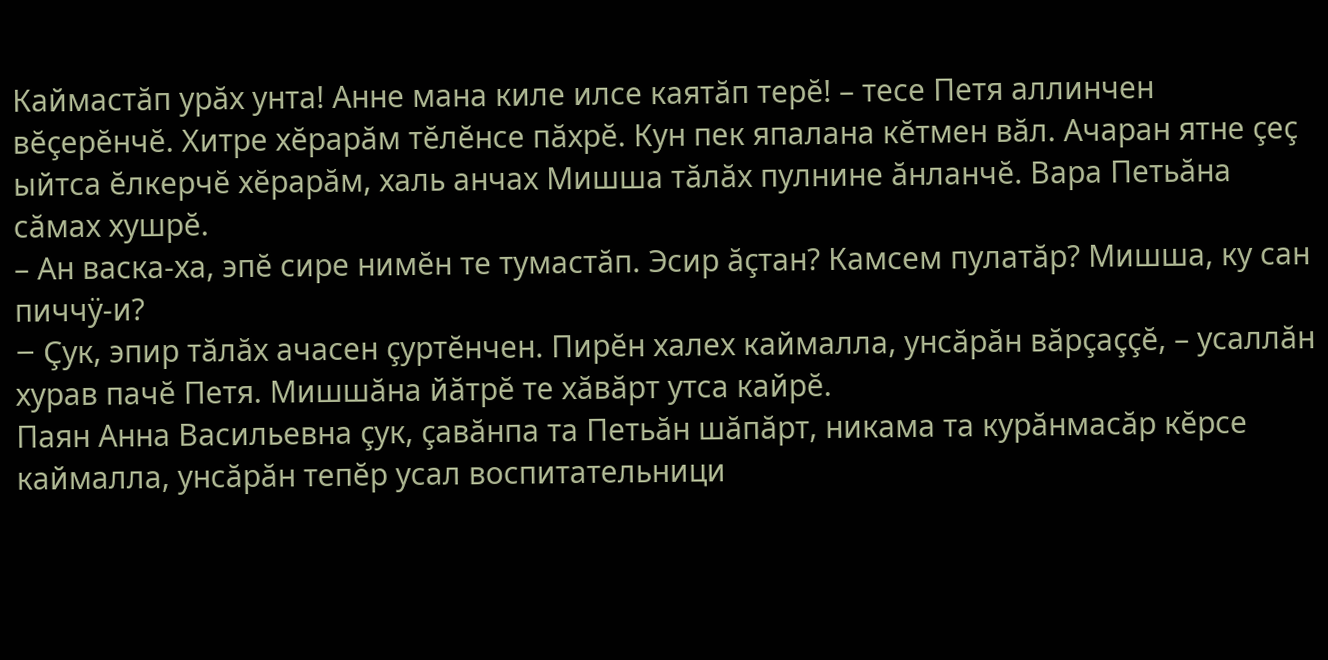Каймастăп урăх унта! Анне мана киле илсе каятăп терĕ! – тесе Петя аллинчен вĕçерĕнчĕ. Хитре хĕрарăм тĕлĕнсе пăхрĕ. Кун пек япалана кĕтмен вăл. Ачаран ятне çеç ыйтса ĕлкерчĕ хĕрарăм, халь анчах Мишша тăлăх пулнине ăнланчĕ. Вара Петьăна сăмах хушрĕ.
– Ан васка-ха, эпĕ сире нимĕн те тумастăп. Эсир ăçтан? Камсем пулатăр? Мишша, ку сан пиччÿ-и?
– Çук, эпир тăлăх ачасен çуртĕнчен. Пирĕн халех каймалла, унсăрăн вăрçаççĕ, – усаллăн хурав пачĕ Петя. Мишшăна йăтрĕ те хăвăрт утса кайрĕ.
Паян Анна Васильевна çук, çавăнпа та Петьăн шăпăрт, никама та курăнмасăр кĕрсе каймалла, унсăрăн тепĕр усал воспитательници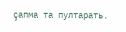çапма та пултарать.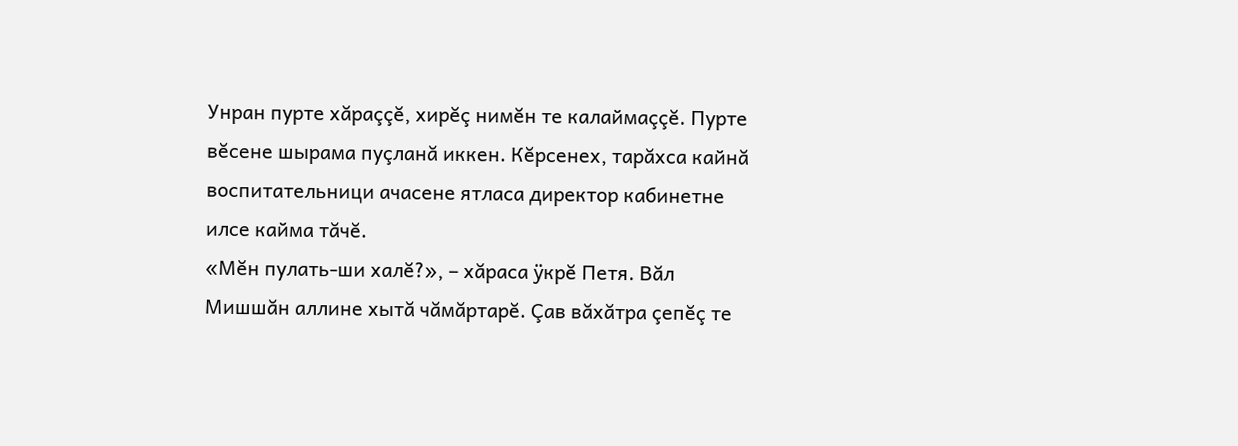Унран пурте хăраççĕ, хирĕç нимĕн те калаймаççĕ. Пурте вĕсене шырама пуçланă иккен. Кĕрсенех, тарăхса кайнă воспитательници ачасене ятласа директор кабинетне илсе кайма тăчĕ.
«Мĕн пулать-ши халĕ?», – хăраса ÿкрĕ Петя. Вăл Мишшăн аллине хытă чăмăртарĕ. Çав вăхăтра çепĕç те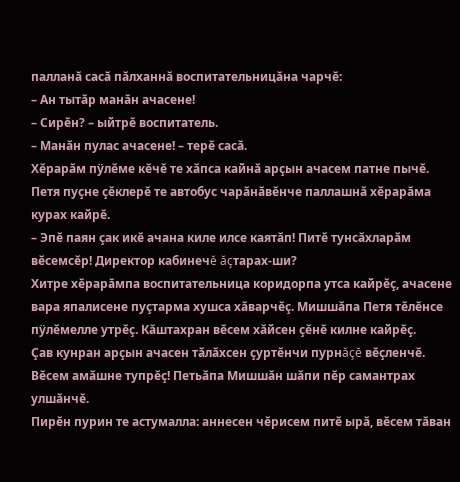палланă сасă пăлханнă воспитательницăна чарчĕ:
– Ан тытăр манăн ачасене!
– Сирĕн? – ыйтрĕ воспитатель.
– Манăн пулас ачасене! – терĕ сасă.
Хĕрарăм пÿлĕме кĕчĕ те хăпса кайнă арçын ачасем патне пычĕ. Петя пуçне çĕклерĕ те автобус чарăнăвĕнче паллашнă хĕрарăма курах кайрĕ.
– Эпĕ паян çак икĕ ачана киле илсе каятăп! Питĕ тунсăхларăм вĕсемсĕр! Директор кабинечĕ ăçтарах-ши?
Хитре хĕрарăмпа воспитательница коридорпа утса кайрĕç, ачасене вара япалисене пуçтарма хушса хăварчĕç. Мишшăпа Петя тĕлĕнсе пÿлĕмелле утрĕç. Кăштахран вĕсем хăйсен çĕнĕ килне кайрĕç.
Çав кунран арçын ачасен тăлăхсен çуртĕнчи пурнăçĕ вĕçленчĕ. Вĕсем амăшне тупрĕç! Петьăпа Мишшăн шăпи пĕр самантрах улшăнчĕ.
Пирĕн пурин те астумалла: аннесен чĕрисем питĕ ырă, вĕсем тăван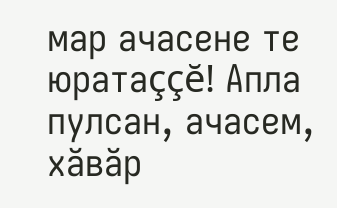мар ачасене те юратаççĕ! Апла пулсан, ачасем, хăвăр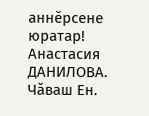аннĕрсене юратар!
Анастасия ДАНИЛОВА.
Чăваш Ен.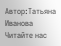Автор:Татьяна Иванова
Читайте нас